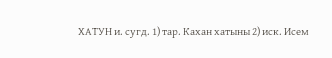ХАТУН и. сугд. 1) тар. Кахан хатыны 2) иск. Исем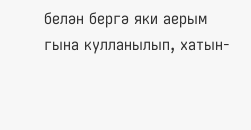белән бергә яки аерым гына кулланылып, хатын-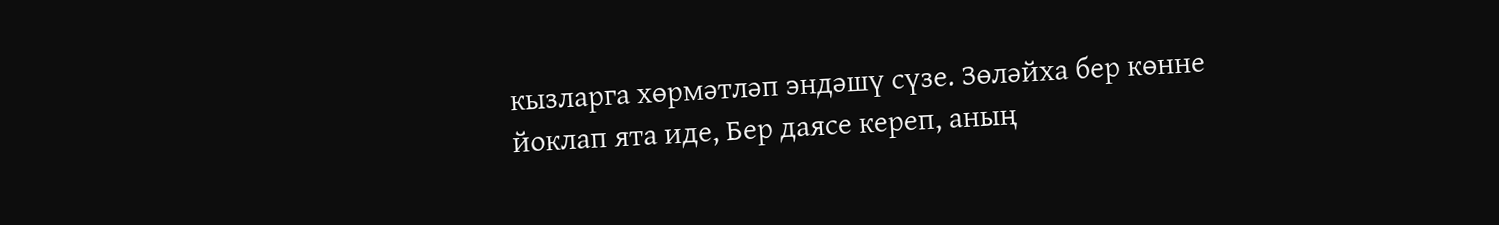кызларга хөрмәтләп эндәшү сүзе. Зөләйха бер көнне йоклап ята иде, Бер даясе кереп, аның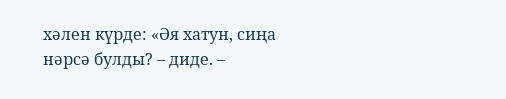хәлен күрде: «Әя хатун, сиңа нәрсә булды? – диде. –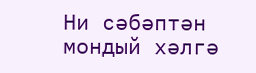Ни сәбәптән мондый хәлгә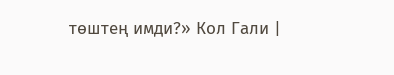төштең имди?» Кол Гали |